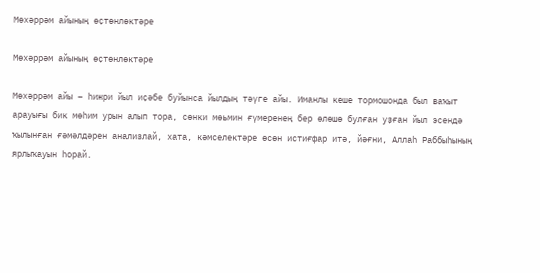Мөхәррәм айының өҫтөнлөктәре

Мөхәррәм айының өҫтөнлөктәре

Мөхәррәм айы − һижри йыл иҫәбе буйынса йылдың тәүге айы. Иманлы кеше тормошонда был ваҡыт арауығы бик мөһим урын алып тора, сөнки мөьмин ғүмеренең бер өлөшө булған уҙған йыл эсендә ҡылынған ғәмәлдәрен анализлай, хата, кәмселектәре өсөн истиғфар итә, йәғни, Аллаһ Раббыһының ярлыҡауын һорай.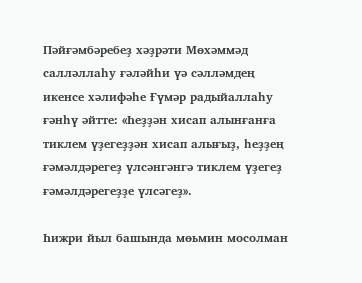Пәйғәмбәребеҙ хәҙрәти Мөхәммәд салләллаһу ғәләйһи үә сәлләмдең икенсе хәлифәһе Ғүмәр радыйаллаһу ғәнһү әйтте: «Һеҙҙән хисап алынғанға тиклем үҙегеҙҙән хисап алығыҙ, һеҙҙең ғәмәлдәрегеҙ үлсәнгәнгә тиклем үҙегеҙ ғәмәлдәрегеҙҙе үлсәгеҙ».

Һижри йыл башында мөьмин мосолман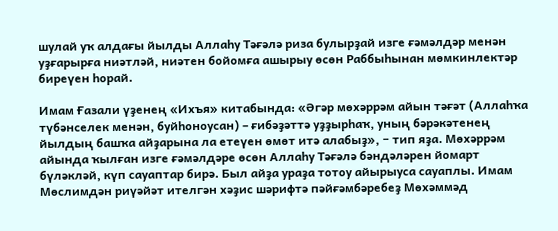шулай уҡ алдағы йылды Аллаһу Тәғәлә риза булырҙай изге ғәмәлдәр менән уҙғарырға ниәтләй, ниәтен бойомға ашырыу өсөн Раббыһынан мөмкинлектәр биреүен һорай.

Имам Ғазали үҙенең «Ихъя» китабында: «Әгәр мөхәррәм айын тәғәт (Аллаһҡа түбәнселек менән, буйһоноусан) – ғибәҙәттә уҙҙырһаҡ, уның бәрәкәтенең йылдың башҡа айҙарына ла етеүен өмөт итә алабыҙ», − тип яҙа. Мөхәррәм айында ҡылған изге ғәмәлдәре өсөн Аллаһу Тәғәлә бәндәләрен йомарт бүләкләй, күп сауаптар бирә. Был айҙа ураҙа тотоу айырыуса сауаплы. Имам Мөслимдән риүәйәт ителгән хәҙис шәрифтә пәйғәмбәребеҙ Мөхәммәд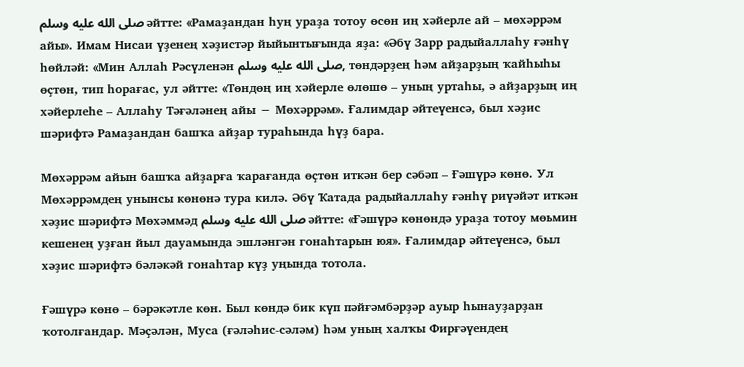صلى الله عليه وسلم әйтте: «Рамаҙандан һуң ураҙа тотоу өсөн иң хәйерле ай – мөхәррәм айы». Имам Нисаи үҙенең хәҙистәр йыйынтығында яҙа: «Әбү Зарр радыйаллаһу ғәнһү һөйләй: «Мин Аллаһ Рәсүленән صلى الله عليه وسلم, төндәрҙең һәм айҙарҙың ҡайһыһы өҫтөн, тип һорағас, ул әйтте: «Төндөң иң хәйерле өлөшө – уның уртаһы, ә айҙарҙың иң хәйерлеһе – Аллаһу Тәғәләнең айы − Мөхәррәм». Ғалимдар әйтеүенсә, был хәҙис шәрифтә Рамаҙандан башҡа айҙар тураһында һүҙ бара.

Мөхәррәм айын башҡа айҙарға ҡарағанда өҫтөн иткән бер сәбәп – Ғәшүрә көнө. Ул Мөхәррәмдең унынсы көнөнә тура килә. Әбү Ҡатада радыйаллаһу ғәнһү риүәйәт иткән хәҙис шәрифтә Мөхәммәд صلى الله عليه وسلم әйтте: «Ғәшүрә көнөндә ураҙа тотоу мөьмин кешенең уҙған йыл дауамында эшләнгән гонаһтарын юя». Ғалимдар әйтеүенсә, был хәҙис шәрифтә бәләкәй гонаһтар күҙ уңында тотола.

Ғәшүрә көнө – бәрәкәтле көн. Был көндә бик күп пәйғәмбәрҙәр ауыр һынауҙарҙан ҡотолғандар. Мәҫәлән, Муса (ғәләһис-сәләм) һәм уның халҡы Фирғәүендең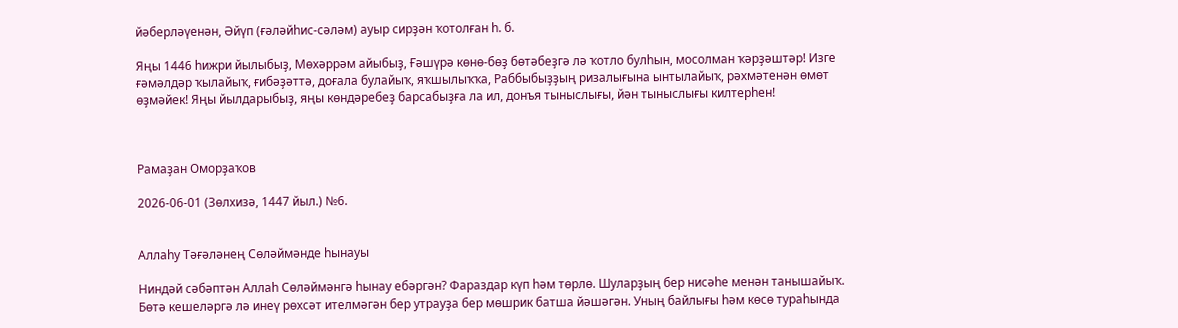йәберләүенән, Әйүп (ғәләйһис-сәләм) ауыр сирҙән ҡотолған һ. б.

Яңы 1446 һижри йылыбыҙ, Мөхәррәм айыбыҙ, Ғәшүрә көнө-бөҙ бөтәбеҙгә лә ҡотло булһын, мосолман ҡәрҙәштәр! Изге ғәмәлдәр ҡылайыҡ, ғибәҙәттә, доғала булайыҡ, яҡшылыҡҡа, Раббыбыҙҙың ризалығына ынтылайыҡ, рәхмәтенән өмөт өҙмәйек! Яңы йылдарыбыҙ, яңы көндәребеҙ барсабыҙға ла ил, донъя тыныслығы, йән тыныслығы килтерһен!



Рамаҙан Оморҙаҡов

2026-06-01 (Зөлхизә, 1447 йыл.) №6.


Аллаһу Тәғәләнең Сөләймәнде һынауы

Ниндәй сәбәптән Аллаһ Сөләймәнгә һынау ебәргән? Фараздар күп һәм төрлө. Шуларҙың бер нисәһе менән танышайыҡ.   Бөтә кешеләргә лә инеү рөхсәт ителмәгән бер утрауҙа бер мөшрик батша йәшәгән. Уның байлығы һәм көсө тураһында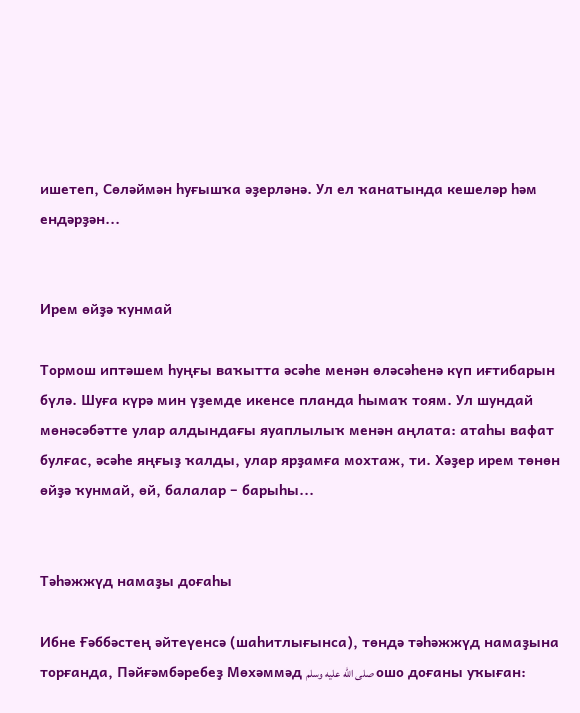ишетеп, Сөләймән һуғышҡа әҙерләнә. Ул ел ҡанатында кешеләр һәм ендәрҙән...


Ирем өйҙә ҡунмай

Тормош иптәшем һуңғы ваҡытта әсәһе менән өләсәһенә күп иғтибарын бүлә. Шуға күрә мин үҙемде икенсе планда һымаҡ тоям. Ул шундай мөнәсәбәтте улар алдындағы яуаплылыҡ менән аңлата: атаһы вафат булғас, әсәһе яңғыҙ ҡалды, улар ярҙамға мохтаж, ти. Хәҙер ирем төнөн өйҙә ҡунмай, өй, балалар – барыһы...


Тәһәжжүд намаҙы доғаһы

Ибне Ғәббәстең әйтеүенсә (шаһитлығынса), төндә тәһәжжүд намаҙына торғанда, Пәйғәмбәребеҙ Мөхәммәд صلى الله عليه وسلم ошо доғаны уҡыған: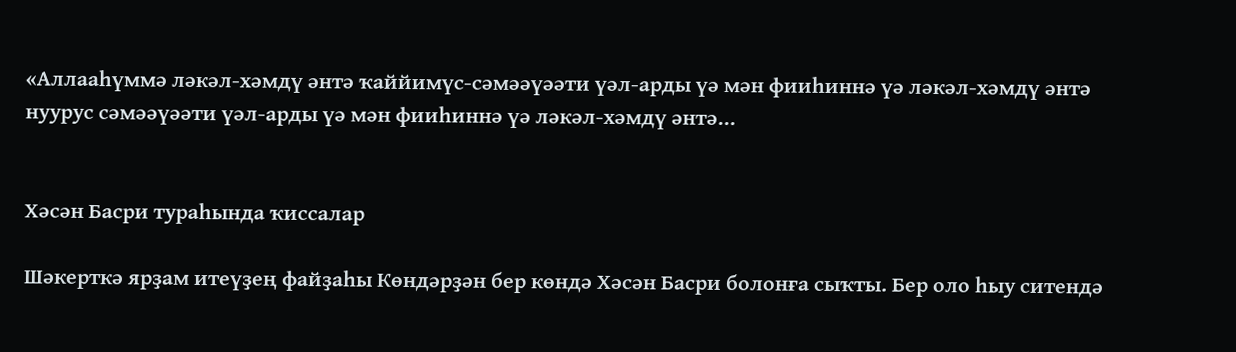«Аллааһүммә ләкәл-хәмдү әнтә ҡаййимүс-сәмәәүәәти үәл-арды үә мән фииһиннә үә ләкәл-хәмдү әнтә нуурус сәмәәүәәти үәл-арды үә мән фииһиннә үә ләкәл-хәмдү әнтә...


Хәсән Басри тураһында ҡиссалар

Шәкерткә ярҙам итеүҙең файҙаһы Көндәрҙән бер көндә Хәсән Басри болонға сыҡты. Бер оло һыу ситендә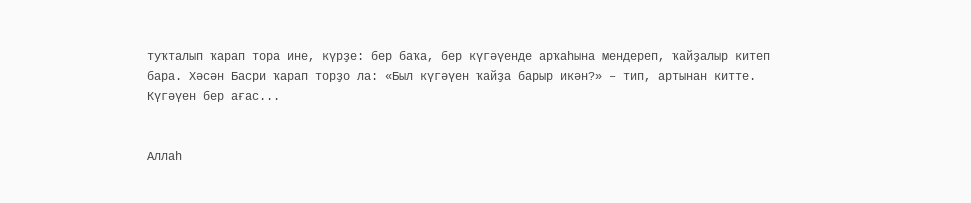туҡталып ҡарап тора ине, күрҙе: бер баҡа, бер күгәүенде арҡаһына мендереп, ҡайҙалыр китеп бара. Хәсән Басри ҡарап торҙо ла: «Был күгәүен ҡайҙа барыр икән?» – тип, артынан китте. Күгәүен бер ағас...


Аллаһ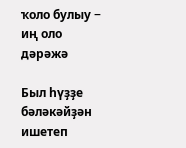ҡоло булыу − иң оло дәрәжә

Был һүҙҙе бәләкәйҙән ишетеп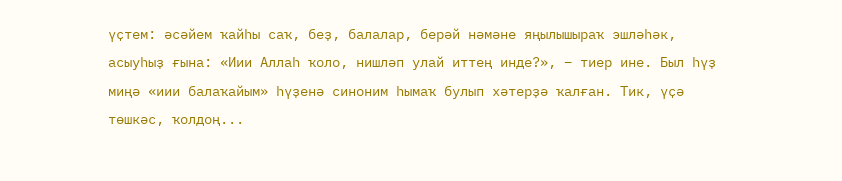үҫтем: әсәйем ҡайһы саҡ, беҙ, балалар, берәй нәмәне яңылышыраҡ эшләһәк, асыуһыҙ ғына: «Иии Аллаһ ҡоло, нишләп улай иттең инде?», – тиер ине. Был һүҙ миңә «иии балаҡайым» һүҙенә синоним һымаҡ булып хәтерҙә ҡалған. Тик, үҫә төшкәс, ҡолдоң...